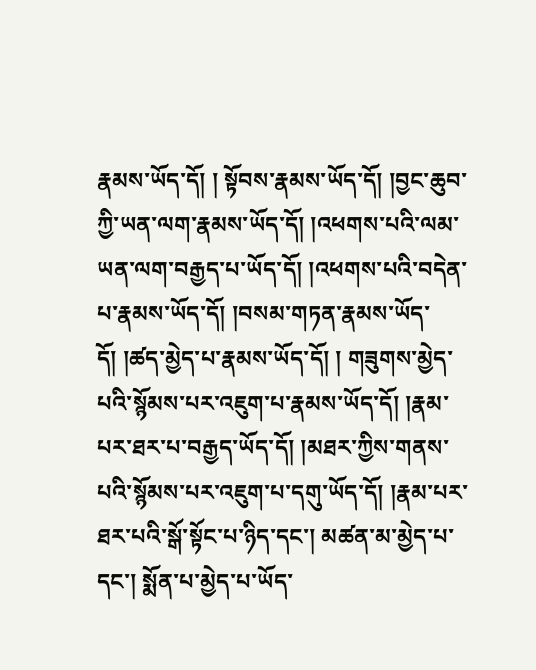རྣམས་ཡོད་དོ། ། སྟོབས་རྣམས་ཡོད་དོ། །བྱང་ཆུབ་ཀྱི་ཡན་ལག་རྣམས་ཡོད་དོ། །འཕགས་པའི་ལམ་ཡན་ལག་བརྒྱད་པ་ཡོད་དོ། །འཕགས་པའི་བདེན་པ་རྣམས་ཡོད་དོ། །བསམ་གཏན་རྣམས་ཡོད་དོ། །ཚད་མྱེད་པ་རྣམས་ཡོད་དོ། ། གཟུགས་མྱེད་པའི་སྙོམས་པར་འཇུག་པ་རྣམས་ཡོད་དོ། །རྣམ་པར་ཐར་པ་བརྒྱད་ཡོད་དོ། །མཐར་ཀྱིས་གནས་པའི་སྙོམས་པར་འཇུག་པ་དགུ་ཡོད་དོ། །རྣམ་པར་ཐར་པའི་སྒོ་སྟོང་པ་ཉིད་དང་། མཚན་མ་མྱེད་པ་དང་། སྨོན་པ་མྱེད་པ་ཡོད་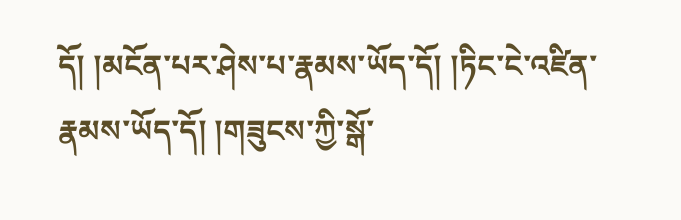དོ། །མངོན་པར་ཤེས་པ་རྣམས་ཡོད་དོ། །ཏིང་ངེ་འཛིན་རྣམས་ཡོད་དོ། །གཟུངས་ཀྱི་སྒོ་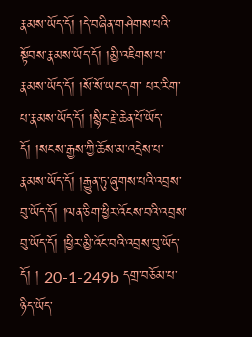རྣམས་ཡོད་དོ། །དེ་བཞིན་གཤེགས་པའི་སྟོབས་རྣམས་ཡོད་དོ། །མྱི་འཇིགས་པ་རྣམས་ཡོད་དོ། །སོ་སོ་ཡང་དག་ པར་རིག་པ་རྣམས་ཡོད་དོ། །སྙིང་རྗེ་ཆེན་པོ་ཡོད་དོ། །སངས་རྒྱས་ཀྱི་ཆོས་མ་འདྲེས་པ་རྣམས་ཡོད་དོ། །རྒྱུན་ཏུ་ཞུགས་པའི་འབྲས་བུ་ཡོད་དོ། །ལན་ཅིག་ཕྱིར་འོངས་བའི་འབྲས་བུ་ཡོད་དོ། །ཕྱིར་མྱི་འོང་བའི་འབྲས་བུ་ཡོད་དོ། ། 20-1-249b དགྲ་བཅོམ་པ་ཉིད་ཡོད་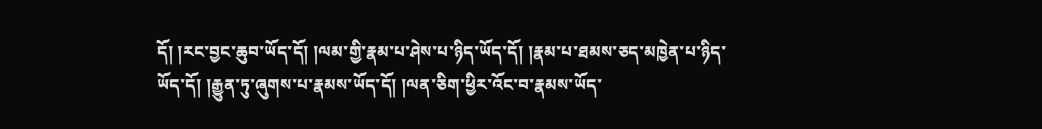དོ། །རང་བྱང་ཆུབ་ཡོད་དོ། །ལམ་གྱི་རྣམ་པ་ཤེས་པ་ཉིད་ཡོད་དོ། །རྣམ་པ་ཐམས་ཅད་མཁྱེན་པ་ཉིད་ཡོད་དོ། །རྒྱུན་ཏུ་ཞུགས་པ་རྣམས་ཡོད་དོ། །ལན་ཅིག་ཕྱིར་འོང་བ་རྣམས་ཡོད་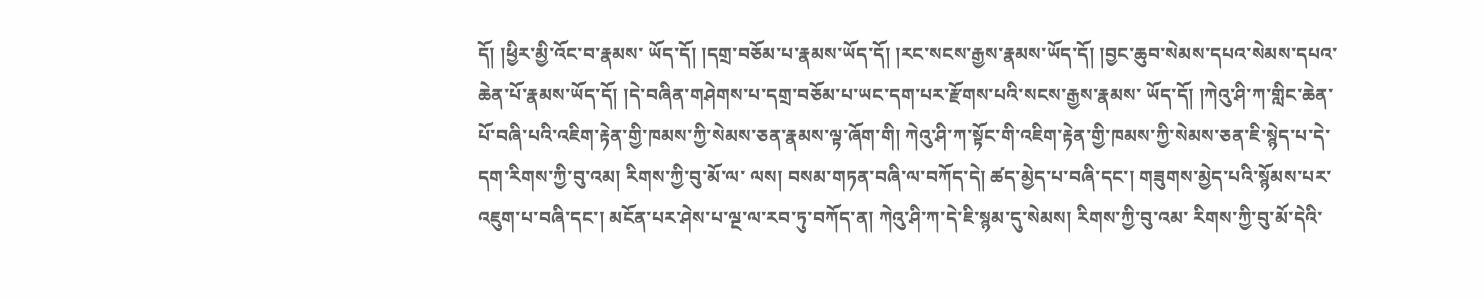དོ། །ཕྱིར་མྱི་འོང་བ་རྣམས་ ཡོད་དོ། །དགྲ་བཅོམ་པ་རྣམས་ཡོད་དོ། །རང་སངས་རྒྱས་རྣམས་ཡོད་དོ། །བྱང་ཆུབ་སེམས་དཔའ་སེམས་དཔའ་ཆེན་པོ་རྣམས་ཡོད་དོ། །དེ་བཞིན་གཤེགས་པ་དགྲ་བཅོམ་པ་ཡང་དག་པར་རྫོགས་པའི་སངས་རྒྱས་རྣམས་ ཡོད་དོ། །ཀེའུ་ཤི་ཀ་གླིང་ཆེན་པོ་བཞི་པའི་འཇིག་རྟེན་གྱི་ཁམས་ཀྱི་སེམས་ཅན་རྣམས་ལྟ་ཞོག་གི། ཀེའུ་ཤི་ཀ་སྟོང་གི་འཇིག་རྟེན་གྱི་ཁམས་ཀྱི་སེམས་ཅན་ཇི་སྙེད་པ་དེ་དག་རིགས་ཀྱི་བུ་འམ། རིགས་ཀྱི་བུ་མོ་ལ་ ལས། བསམ་གཏན་བཞི་ལ་བཀོད་དེ། ཚད་མྱེད་པ་བཞི་དང་། གཟུགས་མྱེད་པའི་སྙོམས་པར་འཇུག་པ་བཞི་དང་། མངོན་པར་ཤེས་པ་ལྔ་ལ་རབ་ཏུ་བཀོད་ན། ཀེའུ་ཤི་ཀ་དེ་ཇི་སྙམ་དུ་སེམས། རིགས་ཀྱི་བུ་འམ་ རིགས་ཀྱི་བུ་མོ་དེའི་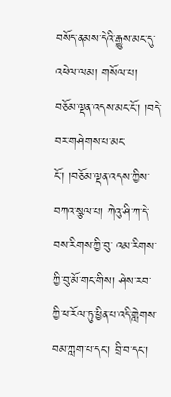བསོད་ནམས་དེའི་རྒྱུས་མང་དུ་འཕེལ་ལམ། གསོལ་པ། བཅོམ་ལྡན་འདས་མང་ངོ་། །བདེ་བར་གཤེགས་པ་མང་ངོ་། །བཅོམ་ལྡན་འདས་ཀྱིས་བཀའ་སྩལ་པ། ཀེའུ་ཤི་ཀ་དེ་བས་རིགས་ཀྱི་བུ་ འམ་རིགས་ཀྱི་བུ་མོ་གང་གིས། ཤེས་རབ་ཀྱི་ཕ་རོལ་ཏུ་ཕྱིན་པ་འདི་གླེགས་བམ་ཀླག་པ་དང་། བྲི་བ་དང་།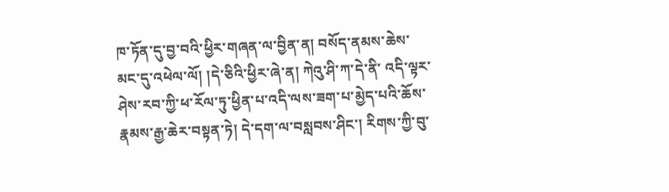ཁ་ཏོན་དུ་བྱ་བའི་ཕྱིར་གཞན་ལ་བྱིན་ན། བསོད་ནམས་ཆེས་མང་དུ་འཕེལ་ལོ། །དེ་ཅིའི་ཕྱིར་ཞེ་ན། ཀེའུ་ཤི་ཀ་དེ་ནི་ འདི་ལྟར་ཤེས་རབ་ཀྱི་ཕ་རོལ་ཏུ་ཕྱིན་པ་འདི་ལས་ཟག་པ་མྱེད་པའི་ཆོས་རྣམས་རྒྱ་ཆེར་བསྟན་ཏེ། དེ་དག་ལ་བསླབས་ཤིང་། རིགས་ཀྱི་བུ་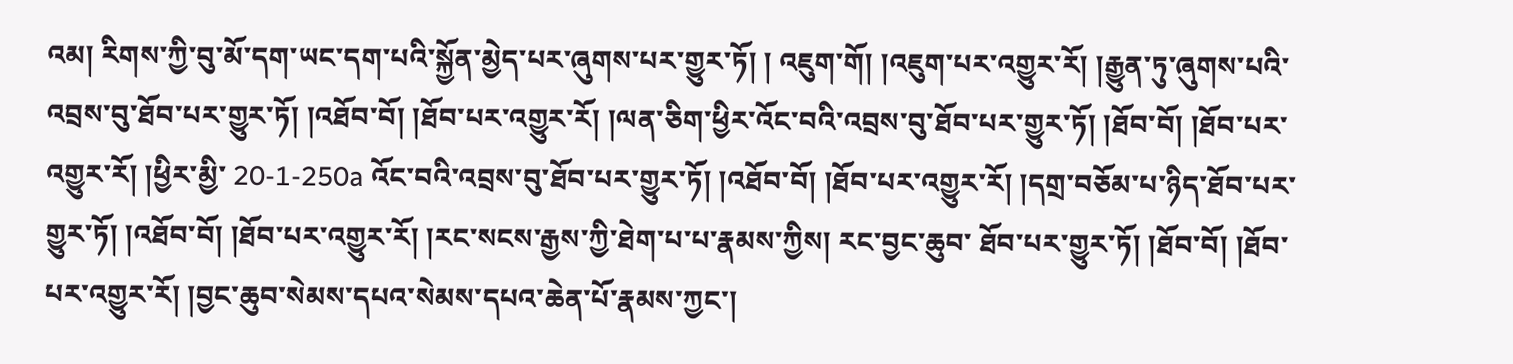འམ། རིགས་ཀྱི་བུ་མོ་དག་ཡང་དག་པའི་སྐྱོན་མྱེད་པར་ཞུགས་པར་གྱུར་ཏོ། ། འཇུག་གོ། །འཇུག་པར་འགྱུར་རོ། །རྒྱུན་ཏུ་ཞུགས་པའི་འབྲས་བུ་ཐོབ་པར་གྱུར་ཏོ། །འཐོབ་བོ། །ཐོབ་པར་འགྱུར་རོ། །ལན་ཅིག་ཕྱིར་འོང་བའི་འབྲས་བུ་ཐོབ་པར་གྱུར་ཏོ། །ཐོབ་བོ། །ཐོབ་པར་འགྱུར་རོ། །ཕྱིར་མྱི་ 20-1-250a འོང་བའི་འབྲས་བུ་ཐོབ་པར་གྱུར་ཏོ། །འཐོབ་བོ། །ཐོབ་པར་འགྱུར་རོ། །དགྲ་བཅོམ་པ་ཉིད་ཐོབ་པར་གྱུར་ཏོ། །འཐོབ་བོ། །ཐོབ་པར་འགྱུར་རོ། །རང་སངས་རྒྱས་ཀྱི་ཐེག་པ་པ་རྣམས་ཀྱིས། རང་བྱང་ཆུབ་ ཐོབ་པར་གྱུར་ཏོ། །ཐོབ་བོ། །ཐོབ་པར་འགྱུར་རོ། །བྱང་ཆུབ་སེམས་དཔའ་སེམས་དཔའ་ཆེན་པོ་རྣམས་ཀྱང་།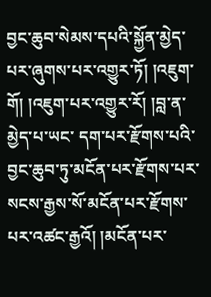བྱང་ཆུབ་སེམས་དཔའི་སྐྱོན་མྱེད་པར་ཞུགས་པར་འགྱུར་ཏོ། །འཇུག་གོ། །འཇུག་པར་འགྱུར་རོ། །བླ་ན་མྱེད་པ་ཡང་ དག་པར་རྫོགས་པའི་བྱང་ཆུབ་ཏུ་མངོན་པར་རྫོགས་པར་སངས་རྒྱས་སོ་མངོན་པར་རྫོགས་པར་འཚང་རྒྱའོ། །མངོན་པར་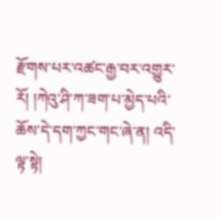རྫོགས་པར་འཚང་རྒྱ་བར་འགྱུར་རོ། །ཀེའུ་ཤི་ཀ་ཟག་པ་མྱེད་པའི་ཆོས་དེ་དག་ཀྱང་གང་ཞེ་ན། འདི་ལྟ་སྟེ།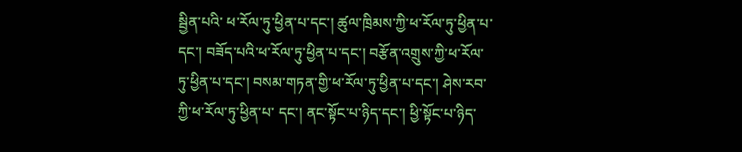སྦྱིན་པའི་ ཕ་རོལ་ཏུ་ཕྱིན་པ་དང་། ཚུལ་ཁྲིམས་ཀྱི་ཕ་རོལ་ཏུ་ཕྱིན་པ་དང་། བཟོད་པའི་ཕ་རོལ་ཏུ་ཕྱིན་པ་དང་། བརྩོན་འགྲུས་ཀྱི་ཕ་རོལ་ཏུ་ཕྱིན་པ་དང་། བསམ་གཏན་གྱི་ཕ་རོལ་ཏུ་ཕྱིན་པ་དང་། ཤེས་རབ་ཀྱི་ཕ་རོལ་ཏུ་ཕྱིན་པ་ དང་། ནང་སྟོང་པ་ཉིད་དང་། ཕྱི་སྟོང་པ་ཉིད་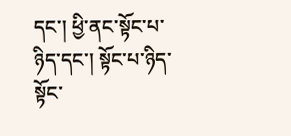དང་། ཕྱི་ནང་སྟོང་པ་ཉིད་དང་། སྟོང་པ་ཉིད་སྟོང་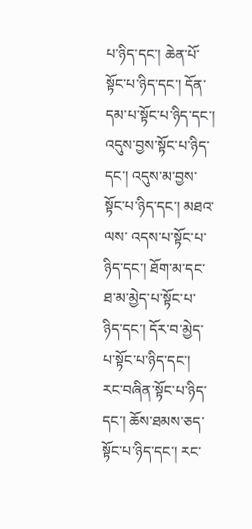པ་ཉིད་དང་། ཆེན་པོ་སྟོང་པ་ཉིད་དང་། དོན་དམ་པ་སྟོང་པ་ཉིད་དང་། འདུས་བྱས་སྟོང་པ་ཉིད་དང་། འདུས་མ་བྱས་སྟོང་པ་ཉིད་དང་། མཐའ་ལས་ འདས་པ་སྟོང་པ་ཉིད་དང་། ཐོག་མ་དང་ཐ་མ་མྱེད་པ་སྟོང་པ་ཉིད་དང་། དོར་བ་མྱེད་པ་སྟོང་པ་ཉིད་དང་། རང་བཞིན་སྟོང་པ་ཉིད་དང་། ཆོས་ཐམས་ཅད་སྟོང་པ་ཉིད་དང་། རང་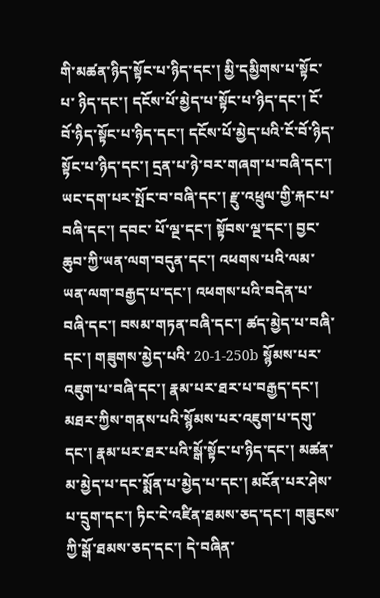གི་མཚན་ཉིད་སྟོང་པ་ཉིད་དང་། མྱི་དམྱིགས་པ་སྟོང་པ་ ཉིད་དང་། དངོས་པོ་མྱེད་པ་སྟོང་པ་ཉིད་དང་། ངོ་བོ་ཉིད་སྟོང་པ་ཉིད་དང་། དངོས་པོ་མྱེད་པའི་ངོ་བོ་ཉིད་སྟོང་པ་ཉིད་དང་། དྲན་པ་ཉེ་བར་གཞག་པ་བཞི་དང་། ཡང་དག་པར་སྤོང་བ་བཞི་དང་། རྫུ་འཕྲུལ་གྱི་རྐང་པ་བཞི་དང་། དབང་ པོ་ལྔ་དང་། སྟོབས་ལྔ་དང་། བྱང་ཆུབ་ཀྱི་ཡན་ལག་བདུན་དང་། འཕགས་པའི་ལམ་ཡན་ལག་བརྒྱད་པ་དང་། འཕགས་པའི་བདེན་པ་བཞི་དང་། བསམ་གཏན་བཞི་དང་། ཚད་མྱེད་པ་བཞི་དང་། གཟུགས་མྱེད་པའི་ 20-1-250b སྙོམས་པར་འཇུག་པ་བཞི་དང་། རྣམ་པར་ཐར་པ་བརྒྱད་དང་། མཐར་ཀྱིས་གནས་པའི་སྙོམས་པར་འཇུག་པ་དགུ་དང་། རྣམ་པར་ཐར་པའི་སྒོ་སྟོང་པ་ཉིད་དང་། མཚན་མ་མྱེད་པ་དང་སྨོན་པ་མྱེད་པ་དང་། མངོན་པར་ཤེས་པ་དྲུག་དང་། ཏིང་ངེ་འཛིན་ཐམས་ཅད་དང་། གཟུངས་ཀྱི་སྒོ་ཐམས་ཅད་དང་། དེ་བཞིན་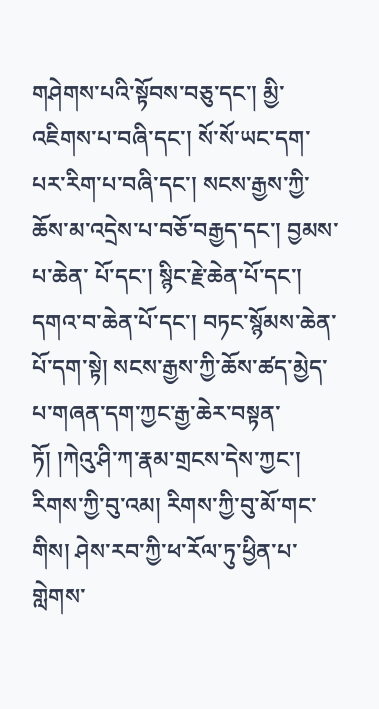གཤེགས་པའི་སྟོབས་བཅུ་དང་། མྱི་འཇིགས་པ་བཞི་དང་། སོ་སོ་ཡང་དག་པར་རིག་པ་བཞི་དང་། སངས་རྒྱས་ཀྱི་ཆོས་མ་འདྲེས་པ་བཅོ་བརྒྱད་དང་། བྱམས་པ་ཆེན་ པོ་དང་། སྙིང་རྗེ་ཆེན་པོ་དང་། དགའ་བ་ཆེན་པོ་དང་། བཏང་སྙོམས་ཆེན་པོ་དག་སྟེ། སངས་རྒྱས་ཀྱི་ཆོས་ཚད་མྱེད་པ་གཞན་དག་ཀྱང་རྒྱ་ཆེར་བསྟན་ཏོ། །ཀེའུ་ཤི་ཀ་རྣམ་གྲངས་དེས་ཀྱང་། རིགས་ཀྱི་བུ་འམ། རིགས་ཀྱི་བུ་མོ་གང་གིས། ཤེས་རབ་ཀྱི་ཕ་རོལ་ཏུ་ཕྱིན་པ་གླེགས་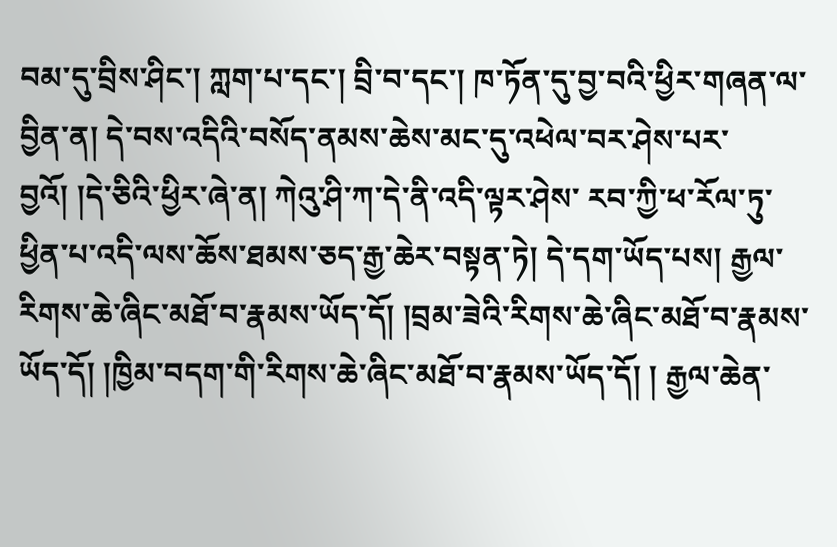བམ་དུ་བྲིས་ཤིང་། ཀླག་པ་དང་། བྲི་བ་དང་། ཁ་ཏོན་དུ་བྱ་བའི་ཕྱིར་གཞན་ལ་བྱིན་ན། དེ་བས་འདིའི་བསོད་ནམས་ཆེས་མང་དུ་འཕེལ་བར་ཤེས་པར་བྱའོ། །དེ་ཅིའི་ཕྱིར་ཞེ་ན། ཀེའུ་ཤི་ཀ་དེ་ནི་འདི་ལྟར་ཤེས་ རབ་ཀྱི་ཕ་རོལ་ཏུ་ཕྱིན་པ་འདི་ལས་ཆོས་ཐམས་ཅད་རྒྱ་ཆེར་བསྟན་ཏེ། དེ་དག་ཡོད་པས། རྒྱལ་རིགས་ཆེ་ཞིང་མཐོ་བ་རྣམས་ཡོད་དོ། །བྲམ་ཟེའི་རིགས་ཆེ་ཞིང་མཐོ་བ་རྣམས་ཡོད་དོ། །ཁྱིམ་བདག་གི་རིགས་ཆེ་ཞིང་མཐོ་བ་རྣམས་ཡོད་དོ། ། རྒྱལ་ཆེན་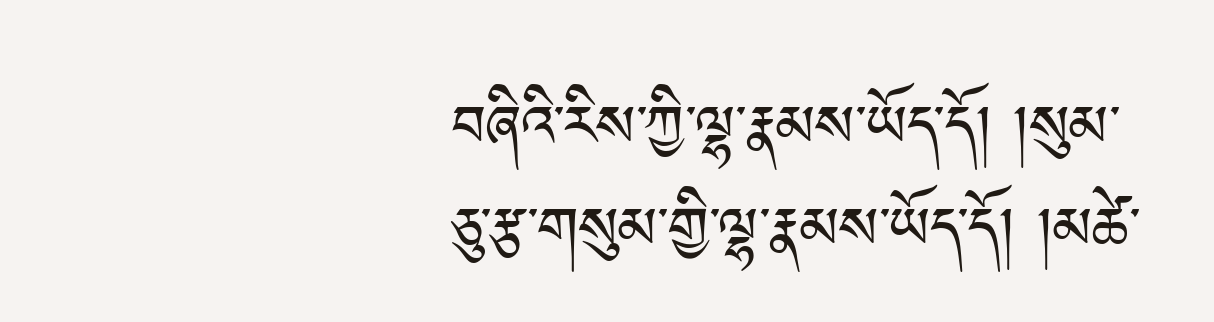བཞིའི་རིས་ཀྱི་ལྷ་རྣམས་ཡོད་དོ། །སུམ་ཅུ་རྩ་གསུམ་གྱི་ལྷ་རྣམས་ཡོད་དོ། །མཚེ་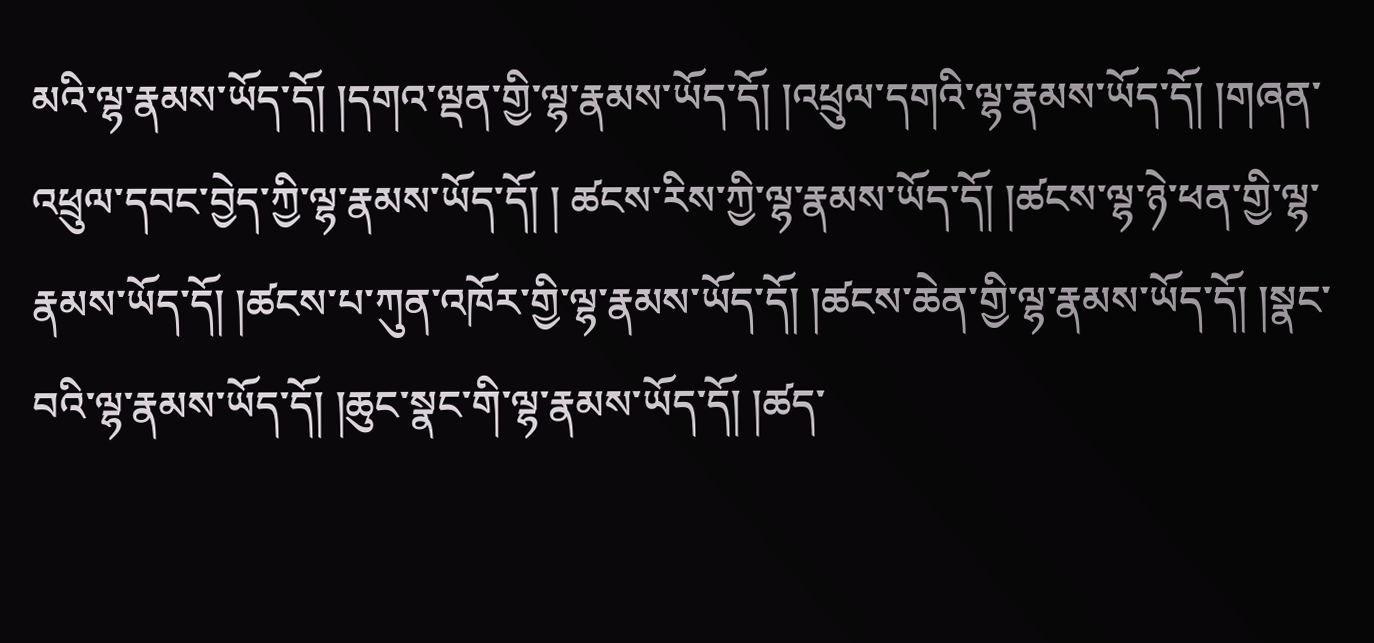མའི་ལྷ་རྣམས་ཡོད་དོ། །དགའ་ལྡན་གྱི་ལྷ་རྣམས་ཡོད་དོ། །འཕྲུལ་དགའི་ལྷ་རྣམས་ཡོད་དོ། །གཞན་འཕྲུལ་དབང་བྱེད་ཀྱི་ལྷ་རྣམས་ཡོད་དོ། ། ཚངས་རིས་ཀྱི་ལྷ་རྣམས་ཡོད་དོ། །ཚངས་ལྷ་ཉེ་ཕན་གྱི་ལྷ་རྣམས་ཡོད་དོ། །ཚངས་པ་ཀུན་འཁོར་གྱི་ལྷ་རྣམས་ཡོད་དོ། །ཚངས་ཆེན་གྱི་ལྷ་རྣམས་ཡོད་དོ། །སྣང་བའི་ལྷ་རྣམས་ཡོད་དོ། །ཆུང་སྣང་གི་ལྷ་རྣམས་ཡོད་དོ། །ཚད་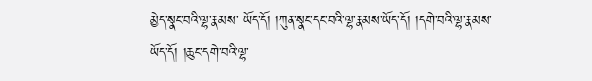མྱེད་སྣང་བའི་ལྷ་རྣམས་ ཡོད་དོ། །ཀུན་སྣང་དང་བའི་ལྷ་རྣམས་ཡོད་དོ། །དགེ་བའི་ལྷ་རྣམས་ཡོད་དོ། །ཆུང་དགེ་བའི་ལྷ་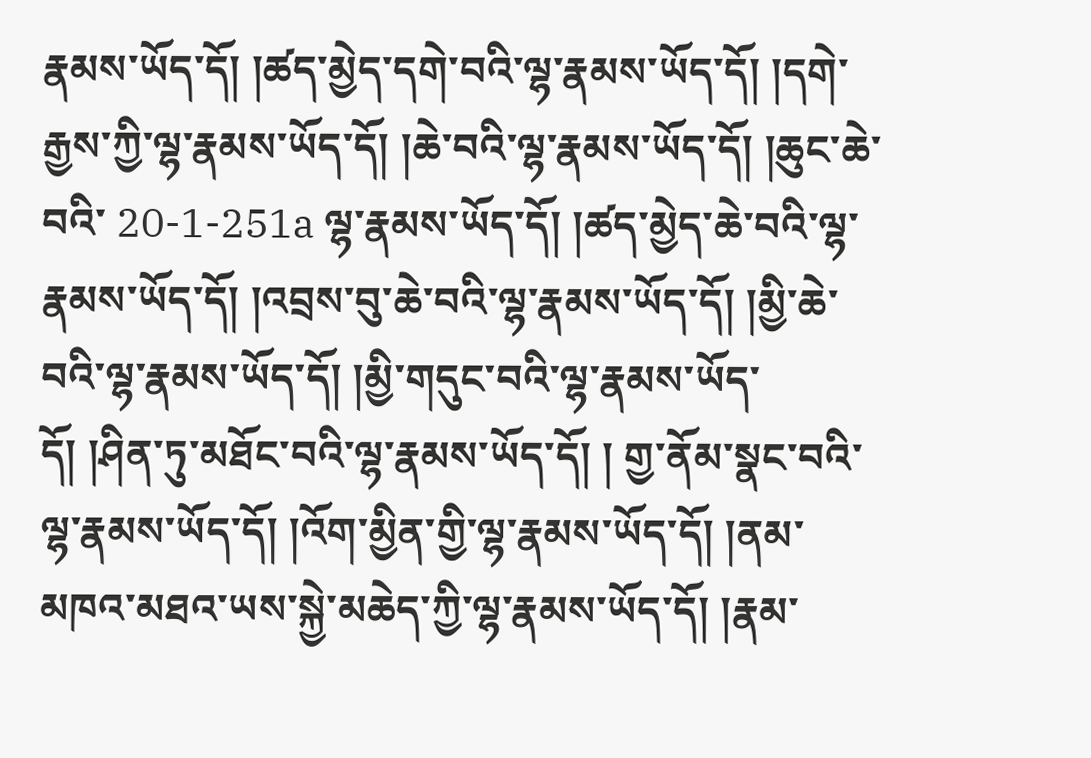རྣམས་ཡོད་དོ། །ཚད་མྱེད་དགེ་བའི་ལྷ་རྣམས་ཡོད་དོ། །དགེ་རྒྱས་ཀྱི་ལྷ་རྣམས་ཡོད་དོ། །ཆེ་བའི་ལྷ་རྣམས་ཡོད་དོ། །ཆུང་ཆེ་བའི་ 20-1-251a ལྷ་རྣམས་ཡོད་དོ། །ཚད་མྱེད་ཆེ་བའི་ལྷ་རྣམས་ཡོད་དོ། །འབྲས་བུ་ཆེ་བའི་ལྷ་རྣམས་ཡོད་དོ། །མྱི་ཆེ་བའི་ལྷ་རྣམས་ཡོད་དོ། །མྱི་གདུང་བའི་ལྷ་རྣམས་ཡོད་དོ། །ཤིན་ཏུ་མཐོང་བའི་ལྷ་རྣམས་ཡོད་དོ། ། གྱ་ནོམ་སྣང་བའི་ལྷ་རྣམས་ཡོད་དོ། །འོག་མྱིན་གྱི་ལྷ་རྣམས་ཡོད་དོ། །ནམ་མཁའ་མཐའ་ཡས་སྐྱེ་མཆེད་ཀྱི་ལྷ་རྣམས་ཡོད་དོ། །རྣམ་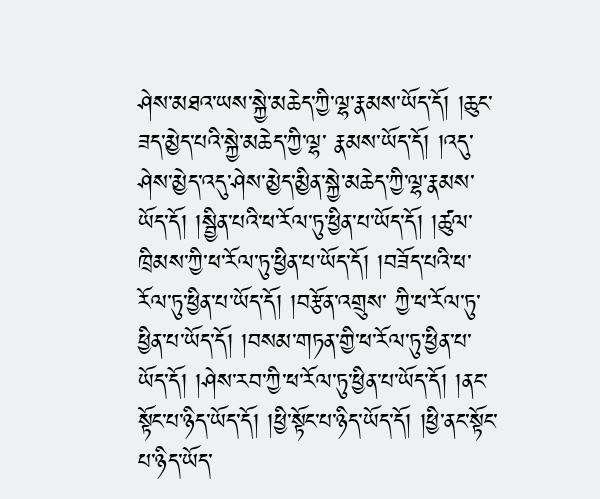ཤེས་མཐའ་ཡས་སྐྱེ་མཆེད་ཀྱི་ལྷ་རྣམས་ཡོད་དོ། །ཆུང་ཟད་མྱེད་པའི་སྐྱེ་མཆེད་ཀྱི་ལྷ་ རྣམས་ཡོད་དོ། །འདུ་ཤེས་མྱེད་འདུ་ཤེས་མྱེད་མྱིན་སྐྱེ་མཆེད་ཀྱི་ལྷ་རྣམས་ཡོད་དོ། །སྦྱིན་པའི་ཕ་རོལ་ཏུ་ཕྱིན་པ་ཡོད་དོ། །ཚུལ་ཁྲིམས་ཀྱི་ཕ་རོལ་ཏུ་ཕྱིན་པ་ཡོད་དོ། །བཟོད་པའི་ཕ་རོལ་ཏུ་ཕྱིན་པ་ཡོད་དོ། །བརྩོན་འགྲུས་ ཀྱི་ཕ་རོལ་ཏུ་ཕྱིན་པ་ཡོད་དོ། །བསམ་གཏན་གྱི་ཕ་རོལ་ཏུ་ཕྱིན་པ་ཡོད་དོ། །ཤེས་རབ་ཀྱི་ཕ་རོལ་ཏུ་ཕྱིན་པ་ཡོད་དོ། །ནང་སྟོང་པ་ཉིད་ཡོད་དོ། །ཕྱི་སྟོང་པ་ཉིད་ཡོད་དོ། །ཕྱི་ནང་སྟོང་པ་ཉིད་ཡོད་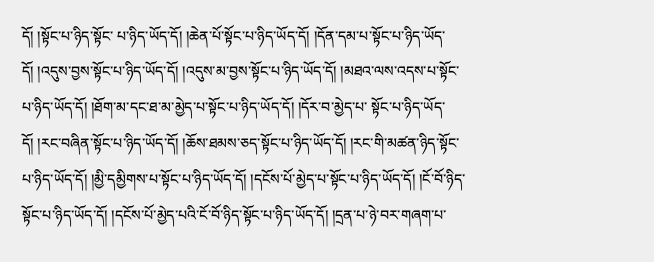དོ། །སྟོང་པ་ཉིད་སྟོང་ པ་ཉིད་ཡོད་དོ། །ཆེན་པོ་སྟོང་པ་ཉིད་ཡོད་དོ། །དོན་དམ་པ་སྟོང་པ་ཉིད་ཡོད་དོ། །འདུས་བྱས་སྟོང་པ་ཉིད་ཡོད་དོ། །འདུས་མ་བྱས་སྟོང་པ་ཉིད་ཡོད་དོ། །མཐའ་ལས་འདས་པ་སྟོང་པ་ཉིད་ཡོད་དོ། །ཐོག་མ་དང་ཐ་མ་མྱེད་པ་སྟོང་པ་ཉིད་ཡོད་དོ། །དོར་བ་མྱེད་པ་ སྟོང་པ་ཉིད་ཡོད་དོ། །རང་བཞིན་སྟོང་པ་ཉིད་ཡོད་དོ། །ཆོས་ཐམས་ཅད་སྟོང་པ་ཉིད་ཡོད་དོ། །རང་གི་མཚན་ཉིད་སྟོང་པ་ཉིད་ཡོད་དོ། །མྱི་དམྱིགས་པ་སྟོང་པ་ཉིད་ཡོད་དོ། །དངོས་པོ་མྱེད་པ་སྟོང་པ་ཉིད་ཡོད་དོ། །ངོ་བོ་ཉིད་ སྟོང་པ་ཉིད་ཡོད་དོ། །དངོས་པོ་མྱེད་པའི་ངོ་བོ་ཉིད་སྟོང་པ་ཉིད་ཡོད་དོ། །དྲན་པ་ཉེ་བར་གཞག་པ་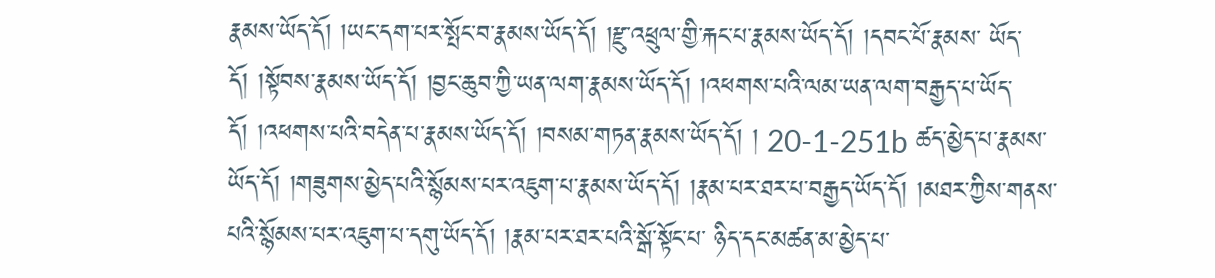རྣམས་ཡོད་དོ། །ཡང་དག་པར་སྤོང་བ་རྣམས་ཡོད་དོ། །རྫུ་འཕྲུལ་གྱི་རྐང་པ་རྣམས་ཡོད་དོ། །དབང་པོ་རྣམས་ ཡོད་དོ། །སྟོབས་རྣམས་ཡོད་དོ། །བྱང་ཆུབ་ཀྱི་ཡན་ལག་རྣམས་ཡོད་དོ། །འཕགས་པའི་ལམ་ཡན་ལག་བརྒྱད་པ་ཡོད་དོ། །འཕགས་པའི་བདེན་པ་རྣམས་ཡོད་དོ། །བསམ་གཏན་རྣམས་ཡོད་དོ། ། 20-1-251b ཚད་མྱེད་པ་རྣམས་ཡོད་དོ། །གཟུགས་མྱེད་པའི་སྙོམས་པར་འཇུག་པ་རྣམས་ཡོད་དོ། །རྣམ་པར་ཐར་པ་བརྒྱད་ཡོད་དོ། །མཐར་ཀྱིས་གནས་པའི་སྙོམས་པར་འཇུག་པ་དགུ་ཡོད་དོ། །རྣམ་པར་ཐར་པའི་སྒོ་སྟོང་པ་ ཉིད་དང་མཚན་མ་མྱེད་པ་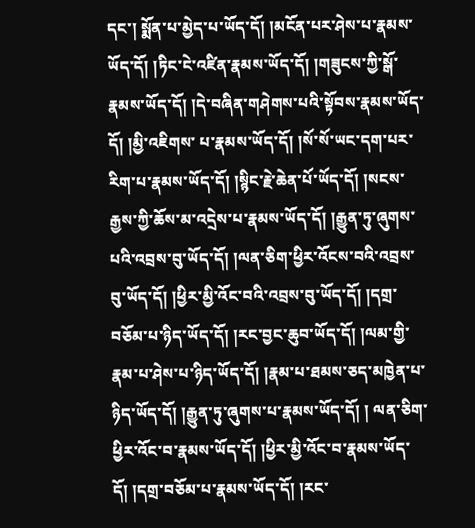དང་། སྨོན་པ་མྱེད་པ་ཡོད་དོ། །མངོན་པར་ཤེས་པ་རྣམས་ཡོད་དོ། །ཏིང་ངེ་འཛིན་རྣམས་ཡོད་དོ། །གཟུངས་ཀྱི་སྒོ་རྣམས་ཡོད་དོ། །དེ་བཞིན་གཤེགས་པའི་སྟོབས་རྣམས་ཡོད་དོ། །མྱི་འཇིགས་ པ་རྣམས་ཡོད་དོ། །སོ་སོ་ཡང་དག་པར་རིག་པ་རྣམས་ཡོད་དོ། །སྙིང་རྗེ་ཆེན་པོ་ཡོད་དོ། །སངས་རྒྱས་ཀྱི་ཆོས་མ་འདྲེས་པ་རྣམས་ཡོད་དོ། །རྒྱུན་ཏུ་ཞུགས་པའི་འབྲས་བུ་ཡོད་དོ། །ལན་ཅིག་ཕྱིར་འོངས་བའི་འབྲས་ བུ་ཡོད་དོ། །ཕྱིར་མྱི་འོང་བའི་འབྲས་བུ་ཡོད་དོ། །དགྲ་བཅོམ་པ་ཉིད་ཡོད་དོ། །རང་བྱང་ཆུབ་ཡོད་དོ། །ལམ་གྱི་རྣམ་པ་ཤེས་པ་ཉིད་ཡོད་དོ། །རྣམ་པ་ཐམས་ཅད་མཁྱེན་པ་ཉིད་ཡོད་དོ། །རྒྱུན་ཏུ་ཞུགས་པ་རྣམས་ཡོད་དོ། ། ལན་ཅིག་ཕྱིར་འོང་བ་རྣམས་ཡོད་དོ། །ཕྱིར་མྱི་འོང་བ་རྣམས་ཡོད་དོ། །དགྲ་བཅོམ་པ་རྣམས་ཡོད་དོ། །རང་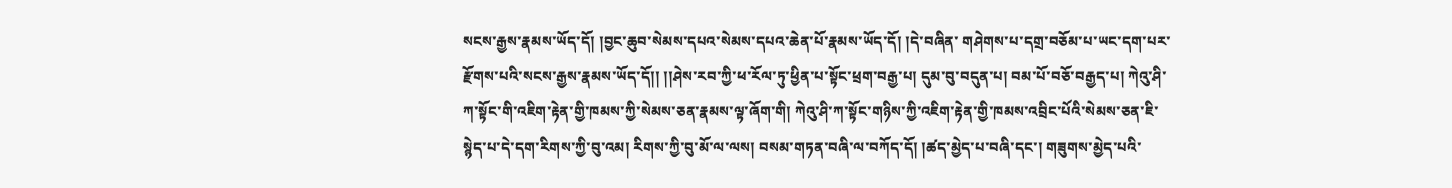སངས་རྒྱས་རྣམས་ཡོད་དོ། །བྱང་ཆུབ་སེམས་དཔའ་སེམས་དཔའ་ཆེན་པོ་རྣམས་ཡོད་དོ། །དེ་བཞིན་ གཤེགས་པ་དགྲ་བཅོམ་པ་ཡང་དག་པར་རྫོགས་པའི་སངས་རྒྱས་རྣམས་ཡོད་དོ།། །།ཤེས་རབ་ཀྱི་ཕ་རོལ་ཏུ་ཕྱིན་པ་སྟོང་ཕྲག་བརྒྱ་པ། དུམ་བུ་བདུན་པ། བམ་པོ་བཅོ་བརྒྱད་པ། ཀེའུ་ཤི་ཀ་སྟོང་གི་འཇིག་རྟེན་གྱི་ཁམས་ཀྱི་སེམས་ཅན་རྣམས་ལྟ་ཞོག་གི། ཀེའུ་ཤི་ཀ་སྟོང་གཉིས་ཀྱི་འཇིག་རྟེན་གྱི་ཁམས་འབྲིང་པོའི་སེམས་ཅན་ཇི་སྙེད་པ་དེ་དག་རིགས་ཀྱི་བུ་འམ། རིགས་ཀྱི་བུ་མོ་ལ་ལས། བསམ་གཏན་བཞི་ལ་བཀོད་དོ། །ཚད་མྱེད་པ་བཞི་དང་། གཟུགས་མྱེད་པའི་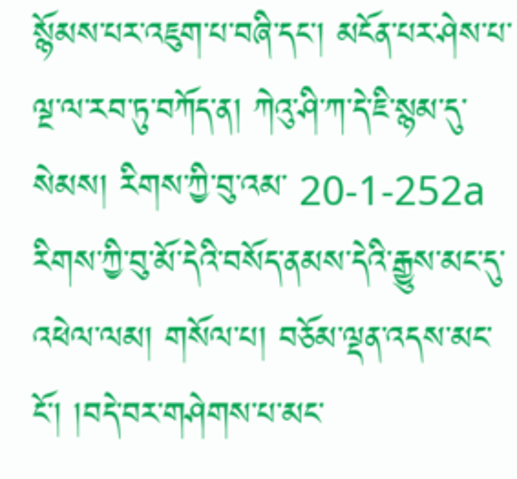སྙོམས་པར་འཇུག་པ་བཞི་དང་། མངོན་པར་ཤེས་པ་ལྔ་ལ་རབ་ཏུ་བཀོད་ན། ཀེའུ་ཤི་ཀ་དེ་ཇི་སྙམ་དུ་སེམས། རིགས་ཀྱི་བུ་འམ་ 20-1-252a རིགས་ཀྱི་བུ་མོ་དེའི་བསོད་ནམས་དེའི་རྒྱུས་མང་དུ་འཕེལ་ལམ། གསོལ་པ། བཅོམ་ལྡན་འདས་མང་ངོ་། །བདེ་བར་གཤེགས་པ་མང་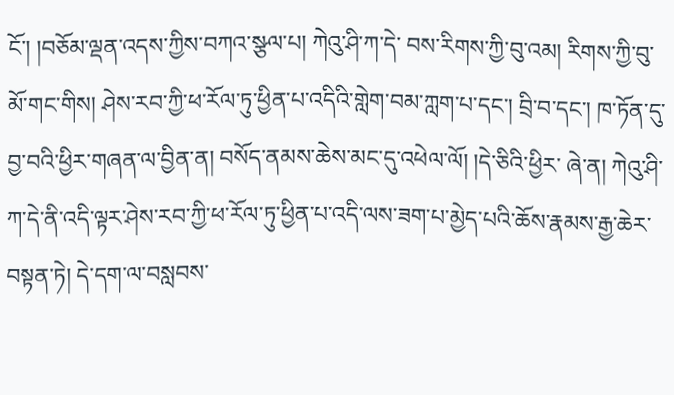ངོ་། །བཅོམ་ལྡན་འདས་ཀྱིས་བཀའ་སྩལ་པ། ཀེའུ་ཤི་ཀ་དེ་ བས་རིགས་ཀྱི་བུ་འམ། རིགས་ཀྱི་བུ་མོ་གང་གིས། ཤེས་རབ་ཀྱི་ཕ་རོལ་ཏུ་ཕྱིན་པ་འདིའི་གླེག་བམ་ཀླག་པ་དང་། བྲི་བ་དང་། ཁ་ཏོན་དུ་བྱ་བའི་ཕྱིར་གཞན་ལ་བྱིན་ན། བསོད་ནམས་ཆེས་མང་དུ་འཕེལ་ལོ། །དེ་ཅིའི་ཕྱིར་ ཞེ་ན། ཀེའུ་ཤི་ཀ་དེ་ནི་འདི་ལྟར་ཤེས་རབ་ཀྱི་ཕ་རོལ་ཏུ་ཕྱིན་པ་འདི་ལས་ཟག་པ་མྱེད་པའི་ཆོས་རྣམས་རྒྱ་ཆེར་བསྟན་ཏེ། དེ་དག་ལ་བསླབས་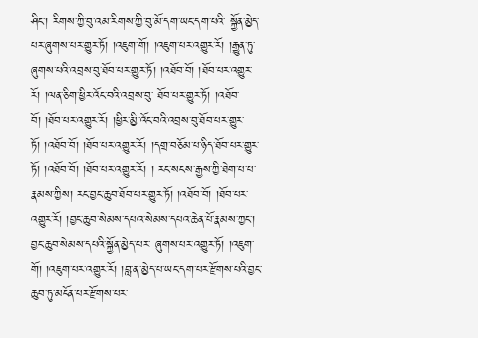ཤིང་། རིགས་ཀྱི་བུ་འམ་རིགས་ཀྱི་བུ་མོ་དག་ཡང་དག་པའི་ སྐྱོན་མྱེད་པར་ཞུགས་པར་གྱུར་ཏོ། །འཇུག་གོ། །འཇུག་པར་འགྱུར་རོ། །རྒྱུན་ཏུ་ཞུགས་པའི་འབྲས་བུ་ཐོབ་པར་གྱུར་ཏོ། །འཐོབ་བོ། །ཐོབ་པར་འགྱུར་རོ། །ལན་ཅིག་ཕྱིར་འོང་བའི་འབྲས་བུ་ ཐོབ་པར་གྱུར་ཏོ། །འཐོབ་བོ། །ཐོབ་པར་འགྱུར་རོ། །ཕྱིར་མྱི་འོང་བའི་འབྲས་བུ་ཐོབ་པར་གྱུར་ཏོ། །འཐོབ་བོ། །ཐོབ་པར་འགྱུར་རོ། །དགྲ་བཅོམ་པ་ཉིད་ཐོབ་པར་གྱུར་ཏོ། །འཐོབ་བོ། །ཐོབ་པར་འགྱུར་རོ། ། རང་སངས་རྒྱས་ཀྱི་ཐེག་པ་པ་རྣམས་ཀྱིས། རང་བྱང་ཆུབ་ཐོབ་པར་གྱུར་ཏོ། །འཐོབ་བོ། །ཐོབ་པར་འགྱུར་རོ། །བྱང་ཆུབ་སེམས་དཔའ་སེམས་དཔའ་ཆེན་པོ་རྣམས་ཀྱང་། བྱང་ཆུབ་སེམས་དཔའི་སྐྱོན་མྱེད་པར་ ཞུགས་པར་འགྱུར་ཏོ། །འཇུག་གོ། །འཇུག་པར་འགྱུར་རོ། །བླ་ན་མྱེད་པ་ཡང་དག་པར་རྫོགས་པའི་བྱང་ཆུབ་ཏུ་མངོན་པར་རྫོགས་པར་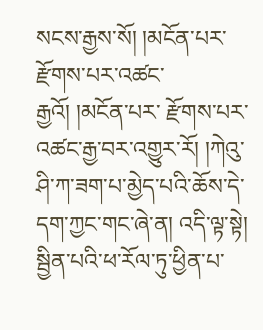སངས་རྒྱས་སོ། །མངོན་པར་རྫོགས་པར་འཚང་རྒྱའོ། །མངོན་པར་ རྫོགས་པར་འཚང་རྒྱ་བར་འགྱུར་རོ། །ཀེའུ་ཤི་ཀ་ཟག་པ་མྱེད་པའི་ཆོས་དེ་དག་ཀྱང་གང་ཞེ་ན། འདི་ལྟ་སྟེ། སྦྱིན་པའི་ཕ་རོལ་ཏུ་ཕྱིན་པ་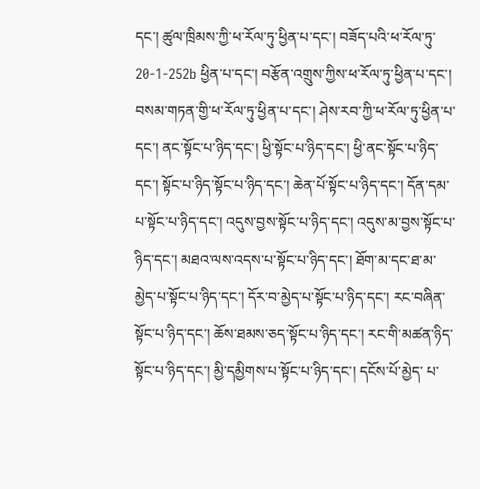དང་། ཚུལ་ཁྲིམས་ཀྱི་ཕ་རོལ་ཏུ་ཕྱིན་པ་དང་། བཟོད་པའི་ཕ་རོལ་ཏུ་ 20-1-252b ཕྱིན་པ་དང་། བརྩོན་འགྲུས་ཀྱིས་ཕ་རོལ་ཏུ་ཕྱིན་པ་དང་། བསམ་གཏན་གྱི་ཕ་རོལ་ཏུ་ཕྱིན་པ་དང་། ཤེས་རབ་ཀྱི་ཕ་རོལ་ཏུ་ཕྱིན་པ་དང་། ནང་སྟོང་པ་ཉིད་དང་། ཕྱི་སྟོང་པ་ཉིད་དང་། ཕྱི་ནང་སྟོང་པ་ཉིད་དང་། སྟོང་པ་ཉིད་སྟོང་པ་ཉིད་དང་། ཆེན་པོ་སྟོང་པ་ཉིད་དང་། དོན་དམ་པ་སྟོང་པ་ཉིད་དང་། འདུས་བྱས་སྟོང་པ་ཉིད་དང་། འདུས་མ་བྱས་སྟོང་པ་ཉིད་དང་། མཐའ་ལས་འདས་པ་སྟོང་པ་ཉིད་དང་། ཐོག་མ་དང་ཐ་མ་ མྱེད་པ་སྟོང་པ་ཉིད་དང་། དོར་བ་མྱེད་པ་སྟོང་པ་ཉིད་དང་། རང་བཞིན་སྟོང་པ་ཉིད་དང་། ཆོས་ཐམས་ཅད་སྟོང་པ་ཉིད་དང་། རང་གི་མཚན་ཉིད་སྟོང་པ་ཉིད་དང་། མྱི་དམྱིགས་པ་སྟོང་པ་ཉིད་དང་། དངོས་པོ་མྱེད་ པ་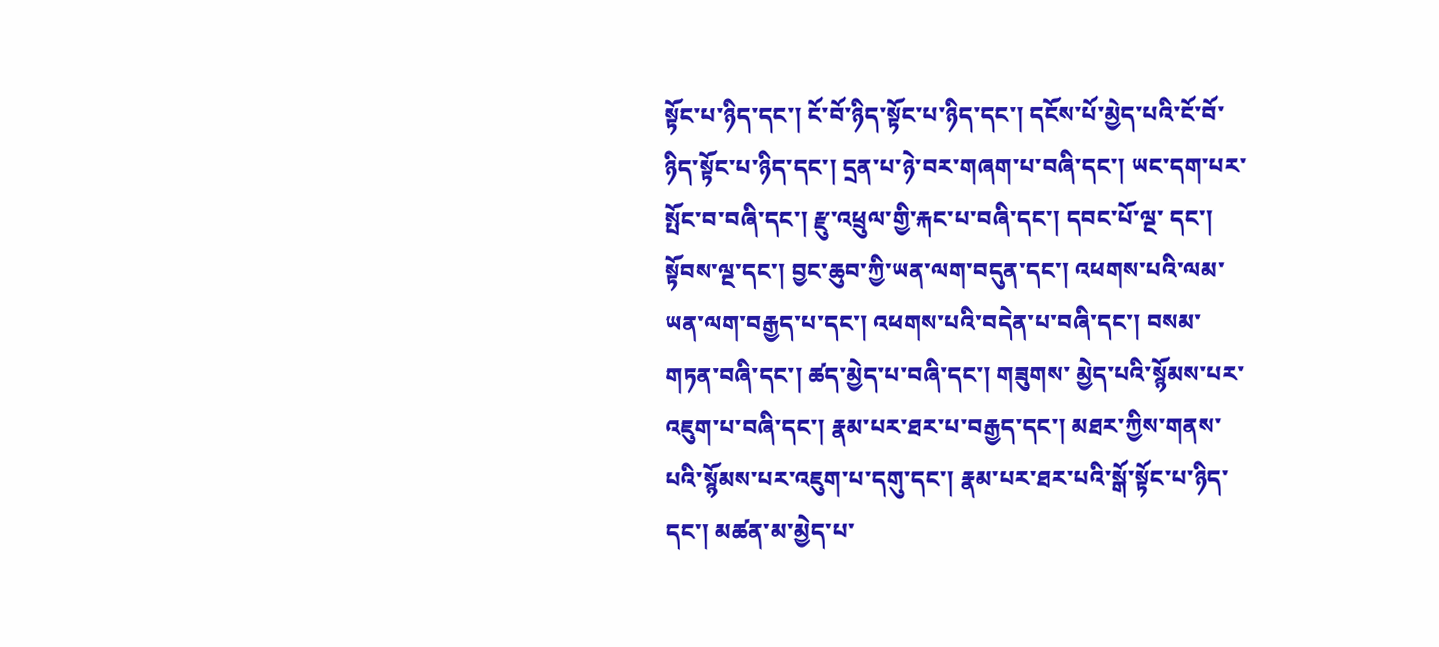སྟོང་པ་ཉིད་དང་། ངོ་བོ་ཉིད་སྟོང་པ་ཉིད་དང་། དངོས་པོ་མྱེད་པའི་ངོ་བོ་ཉིད་སྟོང་པ་ཉིད་དང་། དྲན་པ་ཉེ་བར་གཞག་པ་བཞི་དང་། ཡང་དག་པར་སྤོང་བ་བཞི་དང་། རྫུ་འཕྲུལ་གྱི་རྐང་པ་བཞི་དང་། དབང་པོ་ལྔ་ དང་། སྟོབས་ལྔ་དང་། བྱང་ཆུབ་ཀྱི་ཡན་ལག་བདུན་དང་། འཕགས་པའི་ལམ་ཡན་ལག་བརྒྱད་པ་དང་། འཕགས་པའི་བདེན་པ་བཞི་དང་། བསམ་གཏན་བཞི་དང་། ཚད་མྱེད་པ་བཞི་དང་། གཟུགས་ མྱེད་པའི་སྙོམས་པར་འཇུག་པ་བཞི་དང་། རྣམ་པར་ཐར་པ་བརྒྱད་དང་། མཐར་ཀྱིས་གནས་པའི་སྙོམས་པར་འཇུག་པ་དགུ་དང་། རྣམ་པར་ཐར་པའི་སྒོ་སྟོང་པ་ཉིད་དང་། མཚན་མ་མྱེད་པ་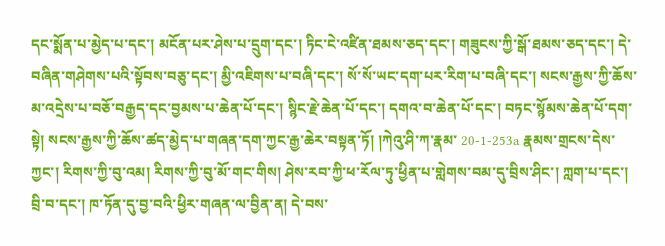དང་སྨོན་པ་མྱེད་པ་དང་། མངོན་པར་ཤེས་པ་དྲུག་དང་། ཏིང་ངེ་འཛིན་ཐམས་ཅད་དང་། གཟུངས་ཀྱི་སྒོ་ཐམས་ཅད་དང་། དེ་བཞིན་གཤེགས་པའི་སྟོབས་བཅུ་དང་། མྱི་འཇིགས་པ་བཞི་དང་། སོ་སོ་ཡང་དག་པར་རིག་པ་བཞི་དང་། སངས་རྒྱས་ཀྱི་ཆོས་ མ་འདྲེས་པ་བཅོ་བརྒྱད་དང་བྱམས་པ་ཆེན་པོ་དང་། སྙིང་རྗེ་ཆེན་པོ་དང་། དགའ་བ་ཆེན་པོ་དང་། བཏང་སྙོམས་ཆེན་པོ་དག་སྟེ། སངས་རྒྱས་ཀྱི་ཆོས་ཚད་མྱེད་པ་གཞན་དག་ཀྱང་རྒྱ་ཆེར་བསྟན་ཏོ། །ཀེའུ་ཤི་ཀ་རྣམ་ 20-1-253a རྣམས་གྲངས་དེས་ཀྱང་། རིགས་ཀྱི་བུ་འམ། རིགས་ཀྱི་བུ་མོ་གང་གིས། ཤེས་རབ་ཀྱི་ཕ་རོལ་ཏུ་ཕྱིན་པ་གླེགས་བམ་དུ་བྲིས་ཤིང་། ཀླག་པ་དང་། བྲི་བ་དང་། ཁ་ཏོན་དུ་བྱ་བའི་ཕྱིར་གཞན་ལ་བྱིན་ན། དེ་བས་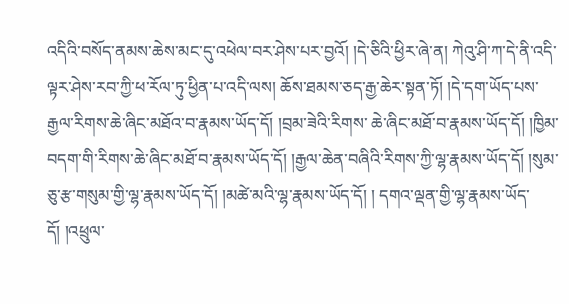འདིའི་བསོད་ནམས་ཆེས་མང་དུ་འཕེལ་བར་ཤེས་པར་བྱའོ། །དེ་ཅིའི་ཕྱིར་ཞེ་ན། ཀེའུ་ཤི་ཀ་དེ་ནི་འདི་ལྟར་ཤེས་རབ་ཀྱི་ཕ་རོལ་ཏུ་ཕྱིན་པ་འདི་ལས། ཆོས་ཐམས་ཅད་རྒྱ་ཆེར་སྟན་ཏོ། །དེ་དག་ཡོད་པས་རྒྱལ་རིགས་ཆེ་ཞིང་མཐོའ་བ་རྣམས་ཡོད་དོ། །བྲམ་ཟེའི་རིགས་ ཆེ་ཞིང་མཐོ་བ་རྣམས་ཡོད་དོ། །ཁྱིམ་བདག་གི་རིགས་ཆེ་ཞིང་མཐོ་བ་རྣམས་ཡོད་དོ། །རྒྱལ་ཆེན་བཞིའི་རིགས་ཀྱི་ལྷ་རྣམས་ཡོད་དོ། །སུམ་ཅུ་རྩ་གསུམ་གྱི་ལྷ་རྣམས་ཡོད་དོ། །མཚེ་མའི་ལྷ་རྣམས་ཡོད་དོ། ། དགའ་ལྡན་གྱི་ལྷ་རྣམས་ཡོད་དོ། །འཕྲུལ་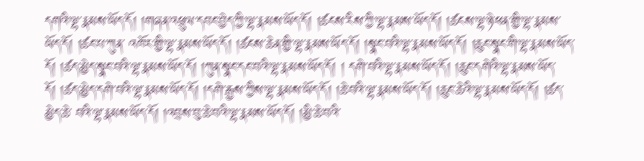དགའི་ལྷ་རྣམས་ཡོད་དོ། །གཞན་འཕྲུལ་དབང་བྱེད་ཀྱི་ལྷ་རྣམས་ཡོད་དོ། །ཚངས་རིས་ཀྱི་ལྷ་རྣམས་ཡོད་དོ། །ཚངས་ལྷ་ཉེ་ཕན་གྱི་ལྷ་རྣམས་ཡོད་དོ། །ཚང་པ་ཀུན་ འཁོར་གྱི་ལྷ་རྣམས་ཡོད་དོ། །ཚངས་ཆེན་གྱི་ལྷ་རྣམས་ཡོད་དོ། །སྣང་བའི་ལྷ་རྣམས་ཡོད་དོ། །ཆུང་སྣང་གི་ལྷ་རྣམས་ཡོད་དོ། །ཚད་མྱེད་སྣང་བའི་ལྷ་རྣམས་ཡོད་དོ། །ཀུན་སྣང་དང་བའི་ལྷ་རྣམས་ཡོད་དོ། ། དགེ་བའི་ལྷ་རྣམས་ཡོད་དོ། །ཆུང་དགེའི་ལྷ་རྣམས་ཡོད་དོ། །ཚད་མྱེད་དགེ་བའི་ལྷ་རྣམས་ཡོད་དོ། །དགེ་རྒྱས་ཀྱིས་ལྷ་རྣམས་ཡོད་དོ། །ཆེ་བའི་ལྷ་རྣམས་ཡོད་དོ། །ཆུང་ཆེའི་ལྷ་རྣམས་ཡོད་དོ། །ཚད་མྱེད་ཆེ་ བའི་ལྷ་རྣམས་ཡོད་དོ། །འབྲས་བུ་ཆེ་བའི་ལྷ་རྣམས་ཡོད་དོ། །མྱི་ཆེ་བའི་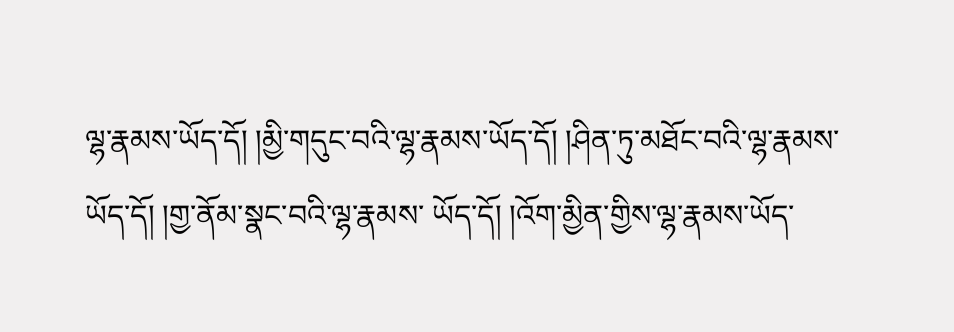ལྷ་རྣམས་ཡོད་དོ། །མྱི་གདུང་བའི་ལྷ་རྣམས་ཡོད་དོ། །ཤིན་ཏུ་མཐོང་བའི་ལྷ་རྣམས་ཡོད་དོ། །གྱ་ནོམ་སྣང་བའི་ལྷ་རྣམས་ ཡོད་དོ། །འོག་མྱིན་གྱིས་ལྷ་རྣམས་ཡོད་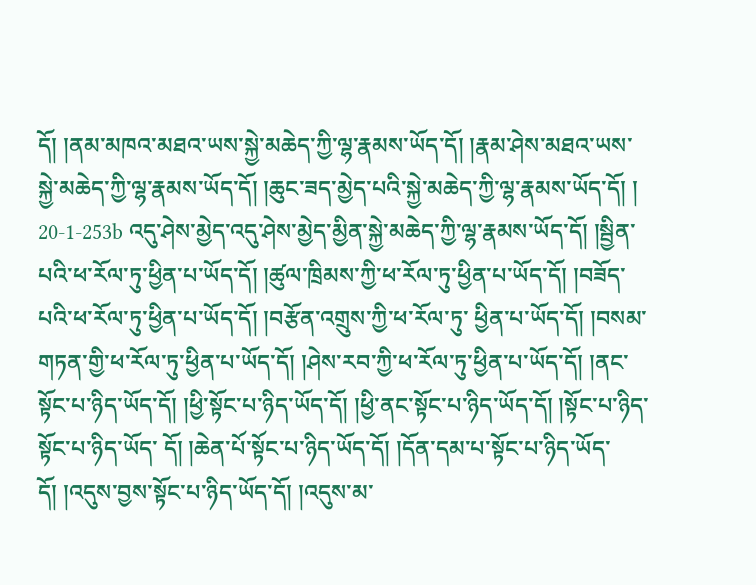དོ། །ནམ་མཁའ་མཐའ་ཡས་སྐྱེ་མཆེད་ཀྱི་ལྷ་རྣམས་ཡོད་དོ། །རྣམ་ཤེས་མཐའ་ཡས་སྐྱེ་མཆེད་ཀྱི་ལྷ་རྣམས་ཡོད་དོ། །ཆུང་ཟད་མྱེད་པའི་སྐྱེ་མཆེད་ཀྱི་ལྷ་རྣམས་ཡོད་དོ། ། 20-1-253b འདུ་ཤེས་མྱེད་འདུ་ཤེས་མྱེད་མྱིན་སྐྱེ་མཆེད་ཀྱི་ལྷ་རྣམས་ཡོད་དོ། །སྦྱིན་པའི་ཕ་རོལ་ཏུ་ཕྱིན་པ་ཡོད་དོ། །ཚུལ་ཁྲིམས་ཀྱི་ཕ་རོལ་ཏུ་ཕྱིན་པ་ཡོད་དོ། །བཟོད་པའི་ཕ་རོལ་ཏུ་ཕྱིན་པ་ཡོད་དོ། །བརྩོན་འགྲུས་ཀྱི་ཕ་རོལ་ཏུ་ ཕྱིན་པ་ཡོད་དོ། །བསམ་གཏན་གྱི་ཕ་རོལ་ཏུ་ཕྱིན་པ་ཡོད་དོ། །ཤེས་རབ་ཀྱི་ཕ་རོལ་ཏུ་ཕྱིན་པ་ཡོད་དོ། །ནང་སྟོང་པ་ཉིད་ཡོད་དོ། །ཕྱི་སྟོང་པ་ཉིད་ཡོད་དོ། །ཕྱི་ནང་སྟོང་པ་ཉིད་ཡོད་དོ། །སྟོང་པ་ཉིད་སྟོང་པ་ཉིད་ཡོད་ དོ། །ཆེན་པོ་སྟོང་པ་ཉིད་ཡོད་དོ། །དོན་དམ་པ་སྟོང་པ་ཉིད་ཡོད་དོ། །འདུས་བྱས་སྟོང་པ་ཉིད་ཡོད་དོ། །འདུས་མ་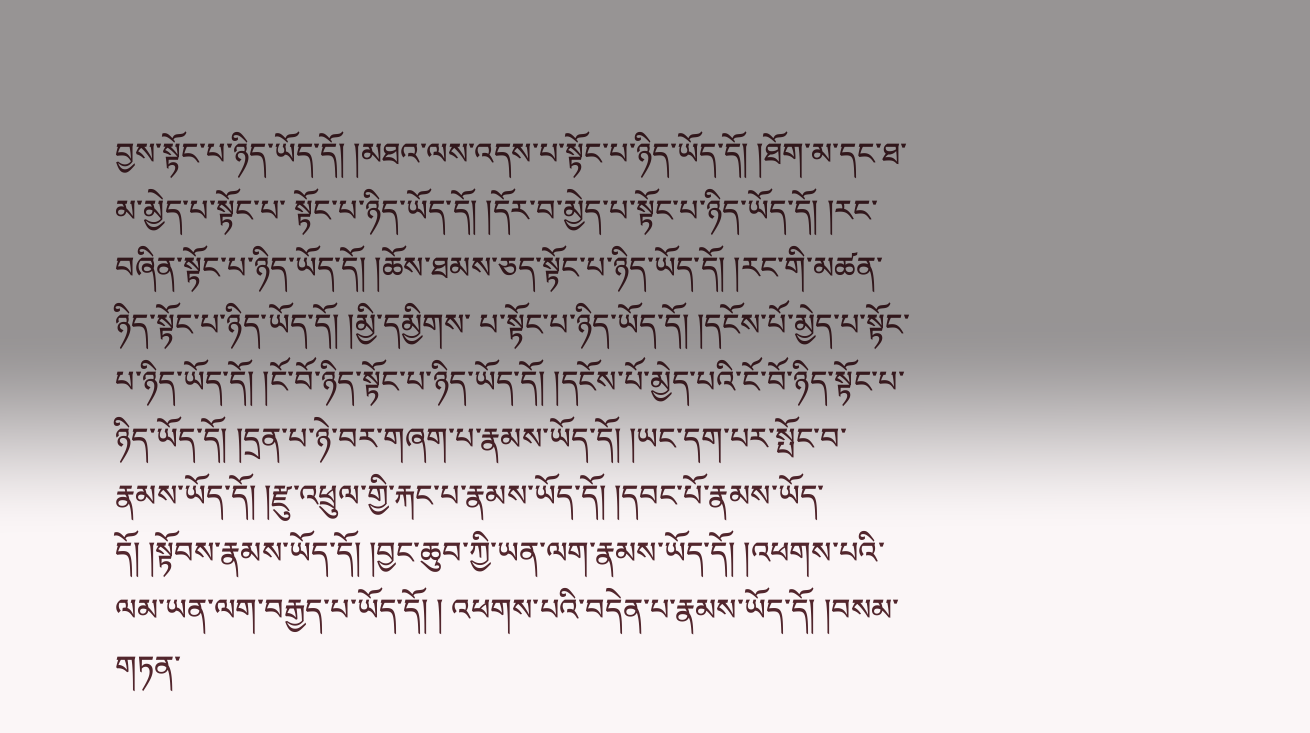བྱས་སྟོང་པ་ཉིད་ཡོད་དོ། །མཐའ་ལས་འདས་པ་སྟོང་པ་ཉིད་ཡོད་དོ། །ཐོག་མ་དང་ཐ་མ་མྱེད་པ་སྟོང་པ་ སྟོང་པ་ཉིད་ཡོད་དོ། །དོར་བ་མྱེད་པ་སྟོང་པ་ཉིད་ཡོད་དོ། །རང་བཞིན་སྟོང་པ་ཉིད་ཡོད་དོ། །ཆོས་ཐམས་ཅད་སྟོང་པ་ཉིད་ཡོད་དོ། །རང་གི་མཚན་ཉིད་སྟོང་པ་ཉིད་ཡོད་དོ། །མྱི་དམྱིགས་ པ་སྟོང་པ་ཉིད་ཡོད་དོ། །དངོས་པོ་མྱེད་པ་སྟོང་པ་ཉིད་ཡོད་དོ། །ངོ་བོ་ཉིད་སྟོང་པ་ཉིད་ཡོད་དོ། །དངོས་པོ་མྱེད་པའི་ངོ་བོ་ཉིད་སྟོང་པ་ཉིད་ཡོད་དོ། །དྲན་པ་ཉེ་བར་གཞག་པ་རྣམས་ཡོད་དོ། །ཡང་དག་པར་སྤོང་བ་ རྣམས་ཡོད་དོ། །རྫུ་འཕྲུལ་གྱི་རྐང་པ་རྣམས་ཡོད་དོ། །དབང་པོ་རྣམས་ཡོད་དོ། །སྟོབས་རྣམས་ཡོད་དོ། །བྱང་ཆུབ་ཀྱི་ཡན་ལག་རྣམས་ཡོད་དོ། །འཕགས་པའི་ལམ་ཡན་ལག་བརྒྱད་པ་ཡོད་དོ། ། འཕགས་པའི་བདེན་པ་རྣམས་ཡོད་དོ། །བསམ་གཏན་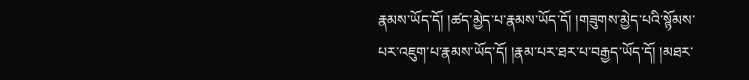རྣམས་ཡོད་དོ། །ཚད་མྱེད་པ་རྣམས་ཡོད་དོ། །གཟུགས་མྱེད་པའི་སྙོམས་པར་འཇུག་པ་རྣམས་ཡོད་དོ། །རྣམ་པར་ཐར་པ་བརྒྱད་ཡོད་དོ། །མཐར་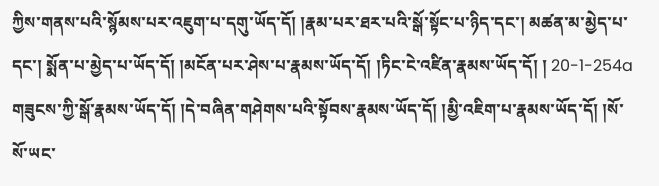ཀྱིས་གནས་པའི་སྙོམས་པར་འཇུག་པ་དགུ་ཡོད་དོ། །རྣམ་པར་ཐར་པའི་སྒོ་སྟོང་པ་ཉིད་དང་། མཚན་མ་མྱེད་པ་དང་། སྨོན་པ་མྱེད་པ་ཡོད་དོ། །མངོན་པར་ཤེས་པ་རྣམས་ཡོད་དོ། །ཏིང་ངེ་འཛིན་རྣམས་ཡོད་དོ། ། 20-1-254a གཟུངས་ཀྱི་སྒོ་རྣམས་ཡོད་དོ། །དེ་བཞིན་གཤེགས་པའི་སྟོབས་རྣམས་ཡོད་དོ། །མྱི་འཇིག་པ་རྣམས་ཡོད་དོ། །སོ་སོ་ཡང་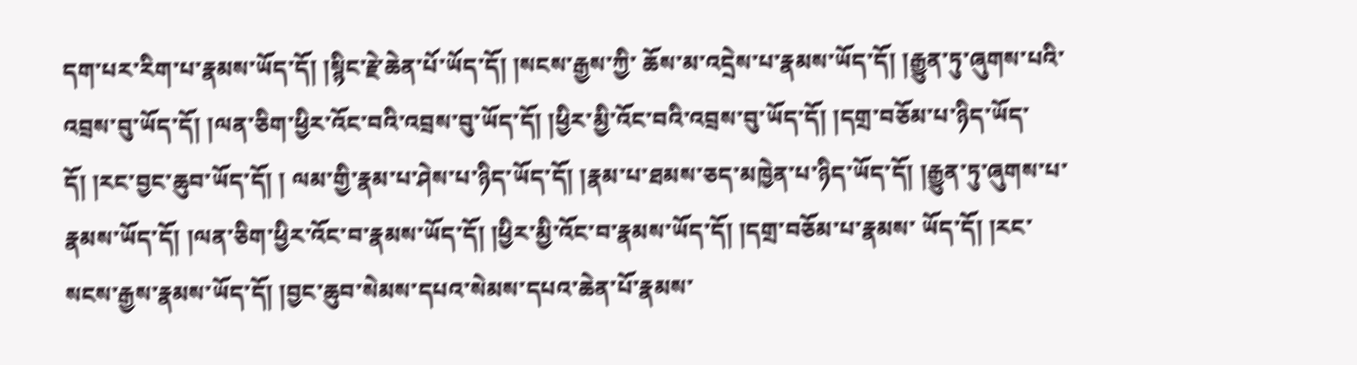དག་པར་རིག་པ་རྣམས་ཡོད་དོ། །སྙིང་རྗེ་ཆེན་པོ་ཡོད་དོ། །སངས་རྒྱས་ཀྱི་ ཆོས་མ་འདྲེས་པ་རྣམས་ཡོད་དོ། །རྒྱུན་ཏུ་ཞུགས་པའི་འབྲས་བུ་ཡོད་དོ། །ལན་ཅིག་ཕྱིར་འོང་བའི་འབྲས་བུ་ཡོད་དོ། །ཕྱིར་མྱི་འོང་བའི་འབྲས་བུ་ཡོད་དོ། །དགྲ་བཅོམ་པ་ཉིད་ཡོད་དོ། །རང་བྱང་ཆུབ་ཡོད་དོ། ། ལམ་གྱི་རྣམ་པ་ཤེས་པ་ཉིད་ཡོད་དོ། །རྣམ་པ་ཐམས་ཅད་མཁྱེན་པ་ཉིད་ཡོད་དོ། །རྒྱུན་ཏུ་ཞུགས་པ་རྣམས་ཡོད་དོ། །ལན་ཅིག་ཕྱིར་འོང་བ་རྣམས་ཡོད་དོ། །ཕྱིར་མྱི་འོང་བ་རྣམས་ཡོད་དོ། །དགྲ་བཅོམ་པ་རྣམས་ ཡོད་དོ། །རང་སངས་རྒྱས་རྣམས་ཡོད་དོ། །བྱང་ཆུབ་སེམས་དཔའ་སེམས་དཔའ་ཆེན་པོ་རྣམས་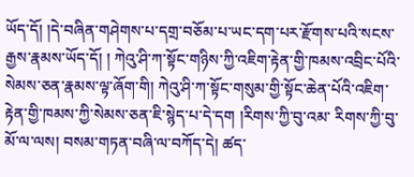ཡོད་དོ། །དེ་བཞིན་གཤེགས་པ་དགྲ་བཅོམ་པ་ཡང་དག་པར་རྫོགས་པའི་སངས་རྒྱས་རྣམས་ཡོད་དོ། ། ཀེའུ་ཤི་ཀ་སྟོང་གཉིས་ཀྱི་འཇིག་རྟེན་གྱི་ཁམས་འབྲིང་པོའི་སེམས་ཅན་རྣམས་ལྟ་ཞོག་གི། ཀེའུ་ཤི་ཀ་སྟོང་གསུམ་གྱི་སྟོང་ཆེན་པོའི་འཇིག་རྟེན་གྱི་ཁམས་ཀྱི་སེམས་ཅན་ཇི་སྙེད་པ་དེ་དག །རིགས་ཀྱི་བུ་འམ་ རིགས་ཀྱི་བུ་མོ་ལ་ལས། བསམ་གཏན་བཞི་ལ་བཀོད་དེ། ཚད་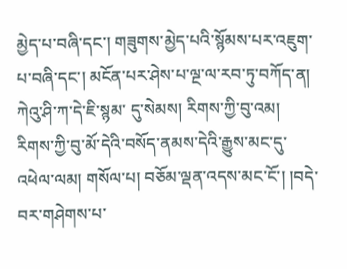མྱེད་པ་བཞི་དང་། གཟུགས་མྱེད་པའི་སྙོམས་པར་འཇུག་པ་བཞི་དང་། མངོན་པར་ཤེས་པ་ལྔ་ལ་རབ་ཏུ་བཀོད་ན། ཀེའུ་ཤི་ཀ་དེ་ཇི་སྙམ་ དུ་སེམས། རིགས་ཀྱི་བུ་འམ། རིགས་ཀྱི་བུ་མོ་དེའི་བསོད་ནམས་དེའི་རྒྱུས་མང་དུ་འཕེལ་ལམ། གསོལ་པ། བཅོམ་ལྡན་འདས་མང་ངོ་། །བདེ་བར་གཤེགས་པ་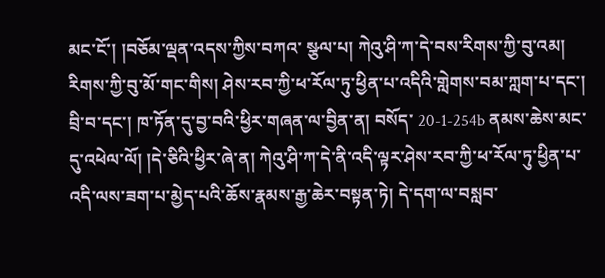མང་ངོ་། །བཅོམ་ལྡན་འདས་ཀྱིས་བཀའ་ སྩལ་པ། ཀེའུ་ཤི་ཀ་དེ་བས་རིགས་ཀྱི་བུ་འམ། རིགས་ཀྱི་བུ་མོ་གང་གིས། ཤེས་རབ་ཀྱི་ཕ་རོལ་ཏུ་ཕྱིན་པ་འདིའི་གླེགས་བམ་ཀླག་པ་དང་། བྲི་བ་དང་། ཁ་ཏོན་དུ་བྱ་བའི་ཕྱིར་གཞན་ལ་བྱིན་ན། བསོད་ 20-1-254b ནམས་ཆེས་མང་དུ་འཕེལ་ལོ། །དེ་ཅིའི་ཕྱིར་ཞེ་ན། ཀེའུ་ཤི་ཀ་དེ་ནི་འདི་ལྟར་ཤེས་རབ་ཀྱི་ཕ་རོལ་ཏུ་ཕྱིན་པ་འདི་ལས་ཟག་པ་མྱེད་པའི་ཆོས་རྣམས་རྒྱ་ཆེར་བསྟན་ཏེ། དེ་དག་ལ་བསླབ་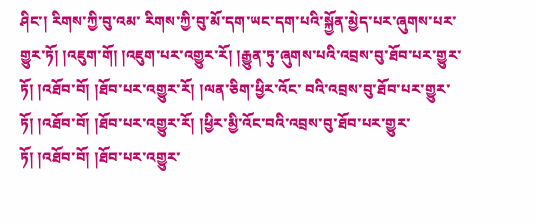ཤིང་། རིགས་ཀྱི་བུ་འམ་ རིགས་ཀྱི་བུ་མོ་དག་ཡང་དག་པའི་སྐྱོན་མྱེད་པར་ཞུགས་པར་གྱུར་ཏོ། །འཇུག་གོ། །འཇུག་པར་འགྱུར་རོ། །རྒྱུན་ཏུ་ཞུགས་པའི་འབྲས་བུ་ཐོབ་པར་གྱུར་ཏོ། །འཐོབ་བོ། །ཐོབ་པར་འགྱུར་རོ། །ལན་ཅིག་ཕྱིར་འོང་ བའི་འབྲས་བུ་ཐོབ་པར་གྱུར་ཏོ། །འཐོབ་བོ། །ཐོབ་པར་འགྱུར་རོ། །ཕྱིར་མྱི་འོང་བའི་འབྲས་བུ་ཐོབ་པར་གྱུར་ཏོ། །འཐོབ་བོ། །ཐོབ་པར་འགྱུར་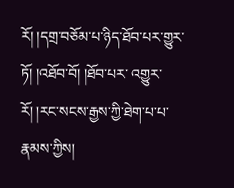རོ། །དགྲ་བཅོམ་པ་ཉིད་ཐོབ་པར་གྱུར་ཏོ། །འཐོབ་བོ། །ཐོབ་པར་ འགྱུར་རོ། །རང་སངས་རྒྱས་ཀྱི་ཐེག་པ་པ་རྣམས་ཀྱིས།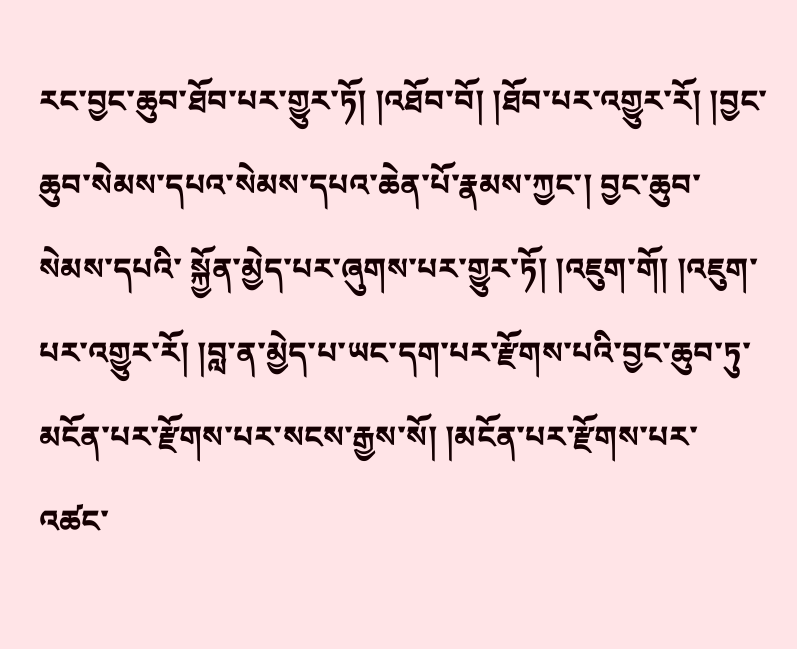རང་བྱང་ཆུབ་ཐོབ་པར་གྱུར་ཏོ། །འཐོབ་བོ། །ཐོབ་པར་འགྱུར་རོ། །བྱང་ཆུབ་སེམས་དཔའ་སེམས་དཔའ་ཆེན་པོ་རྣམས་ཀྱང་། བྱང་ཆུབ་སེམས་དཔའི་ སྐྱོན་མྱེད་པར་ཞུགས་པར་གྱུར་ཏོ། །འཇུག་གོ། །འཇུག་པར་འགྱུར་རོ། །བླ་ན་མྱེད་པ་ཡང་དག་པར་རྫོགས་པའི་བྱང་ཆུབ་ཏུ་མངོན་པར་རྫོགས་པར་སངས་རྒྱས་སོ། །མངོན་པར་རྫོགས་པར་འཚང་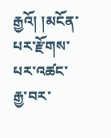རྒྱའོ། །མངོན་པར་རྫོགས་ པར་འཚང་རྒྱ་བར་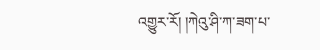འགྱུར་རོ། །ཀེའུ་ཤི་ཀ་ཟག་པ་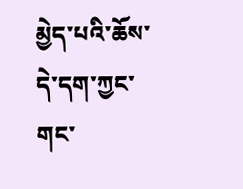མྱེད་པའི་ཆོས་དེ་དག་ཀྱང་གང་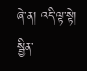ཞེ་ན། འདི་ལྟ་སྟེ། སྦྱིན་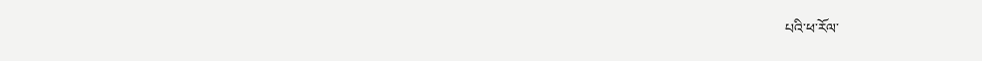པའི་ཕ་རོལ་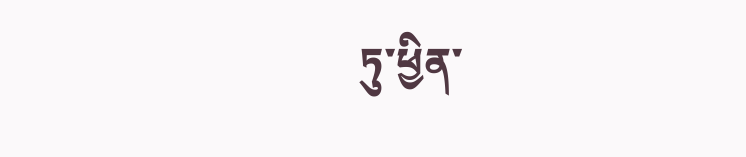ཏུ་ཕྱིན་